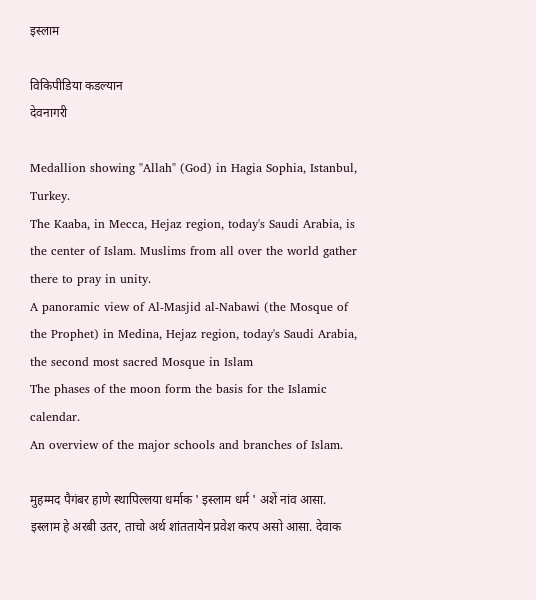इस्लाम

विकिपीडिया कडल्यान
देवनागरी

Medallion showing "Allah" (God) in Hagia Sophia, Istanbul, Turkey.
The Kaaba, in Mecca, Hejaz region, today's Saudi Arabia, is the center of Islam. Muslims from all over the world gather there to pray in unity.
A panoramic view of Al-Masjid al-Nabawi (the Mosque of the Prophet) in Medina, Hejaz region, today's Saudi Arabia, the second most sacred Mosque in Islam
The phases of the moon form the basis for the Islamic calendar.
An overview of the major schools and branches of Islam.

मुहम्मद पैगंबर हाणे स्थापिल्लया धर्माक ' इस्लाम धर्म ' अशें नांव आसा. इस्लाम हे अरबी उतर, ताचो अर्थ शांततायेन प्रवेश करप असो आसा. देवाक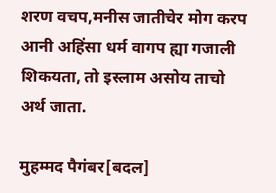शरण वचप,मनीस जातीचेर मोग करप आनी अहिंसा धर्म वागप ह्या गजाली शिकयता, तो इस्लाम असोय ताचो अर्थ जाता.

मुहम्मद पैगंबर[बदल]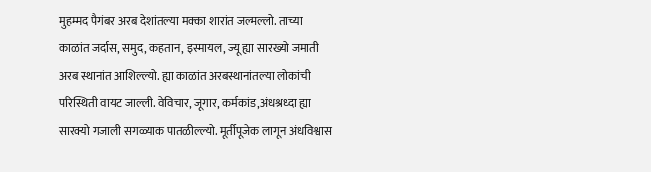मुहम्मद पैगंबर अरब देशांतल्या मक्का शारांत जल्मल्लो. ताच्या काळांत जर्दास, समुद, कहतान, इस्मायल, ज्यू ह्या सारख्यो जमाती अरब स्थानांत आशिल्ल्यो. ह्या काळांत अरबस्थानांतल्या लोकांची परिस्थिती वायट जाल्ली. वेविचार, जूगार, कर्मकांड,अंधश्रध्दा ह्या सारक्यो गजाली सगळ्याक पातळील्ल्यो. मूर्तीपूजेक लागून अंधविश्वास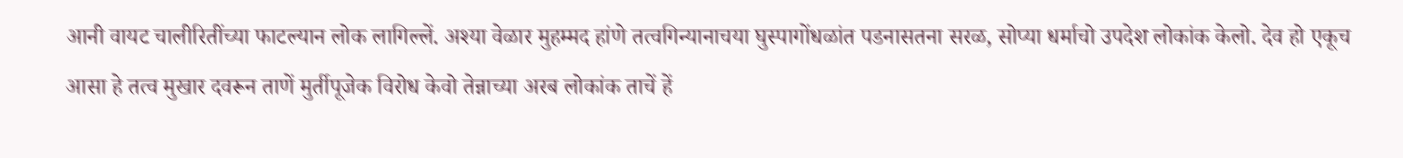आनी वायट चालीरितींच्या फाटल्यान लोक लागिल्लें. अश्या वेळार मुहम्मद हांणे तत्वगिन्यानाचया घुस्पागोंधळांत पडनासतना सरळ, सोप्या धर्माचो उपदेश लोकांक केलो. देव हो एकूच आसा हे तत्व मुखार दवरून ताणें मुर्तीपूजेक विरोध केवो तेन्नाच्या अरब लोकांक ताचें हें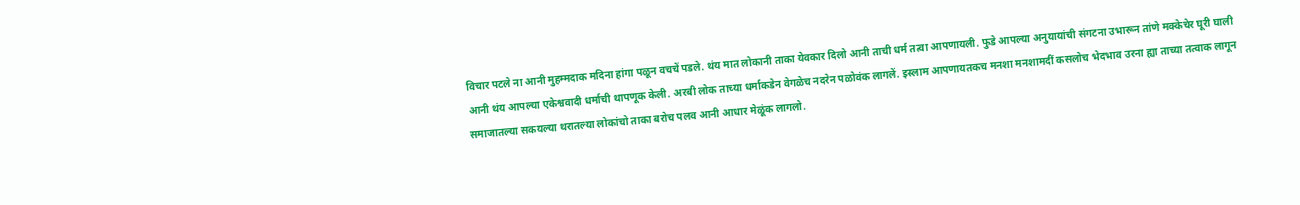विचार पटले ना आनी मुहम्मदाक मदिना हांगा पळून वचचें पडले. थंय मात लोकानी ताका येवकार दिलो आनी ताची धर्म तत्वा आपणायली. फुडे आपल्या अनुयायांची संगटना उभारून तांणे मक्केचेर घूरी घाली आनी थंय आपल्या एकेश्ववादी धर्माची थापणूक केली. अरबी लोक ताच्या धर्माकडेन वेगळेच नदरेन पळोवंक लागलें. इस्लाम आपणायतकच मनशा मनशामदीं कसलोच भेदभाव उरना ह्या ताच्या तत्वाक लागून समाजातल्या सकयल्या थरातल्या लोकांचो ताका बरोच पलव आनी आधार मेळूंक लागलो.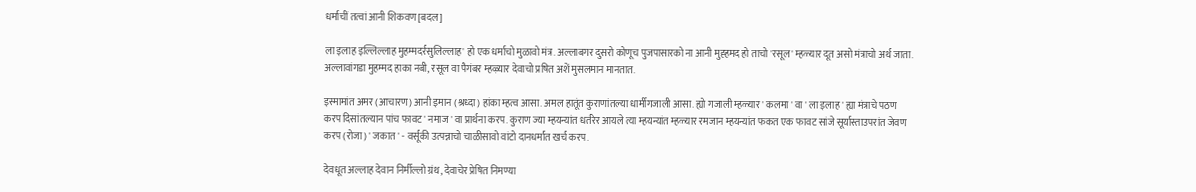धर्माचीं तत्वां आनी शिकवण[बदल]

ला इलाह इल्लिल्लाह मुहम्मदर्रसुलिल्लाह' हो एक धर्माचो मुळावो मंत्र. अल्लाबगर दुसरो कोणूच पुजपासारको ना आनी मुह्हमद हो ताचो 'रसूल' म्हळ्यार दूत असो मंत्राचो अर्थ जाता. अल्लावांगडा मुहम्मद हाका नबी, रसूल वा पैगंबर म्हऴ्यार देवाचो प्रषित अशें मुसलमान मानतात.

इस्मामांत अमर (आचारण) आनी इमान (श्रध्दा) हांका म्हत्व आसा. अमल हातूंत कुराणांतल्या धार्मीगजाली आसा. ह्यो गजाली म्हळ्यार ' कलमा ' वा ' ला इलाह ' ह्या मंत्राचे पठण करप दिसांतल्यान पांच फावट ' नमाज ' वा प्रार्थना करप. कुराण ज्या म्हयन्यांत धर्तरेर आयले त्या म्हयन्यांत म्हळ्यार रमजान म्हयन्यांत फकत एक फावट सांजे सूर्यास्ताउपरांत जेवण करप (रोजा) ' जकात ' - वर्सूकी उत्पन्नाचो चाळीसावो वांटो दानधर्मांत खर्च करप.

देवधूत अल्लाह देवान निर्मील्लो ग्रंथ, देवाचेर प्रेषित निमण्या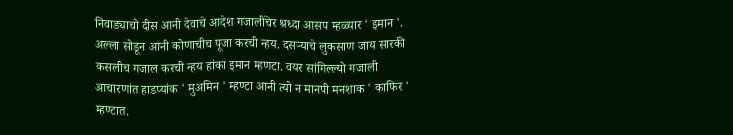निवाड्याचो दीस आनी देवाचे आदेश गजालींचेर श्रध्दा आसप म्हळ्यार ' इमान '. अल्ला सोडून आनी कोणाचीच पूजा करची न्हय. दसऱ्याचे लुकसाण जाय सारकी कसलीच गजाल करची न्हय हांका इमान म्हणटा. वयर सांगिल्ल्यो गजाली आचारणांत हाडप्यांक ' मुअमिन ' म्हण्टा आनी त्यो न मानपी मनशाक ' काफिर ' म्हण्टात.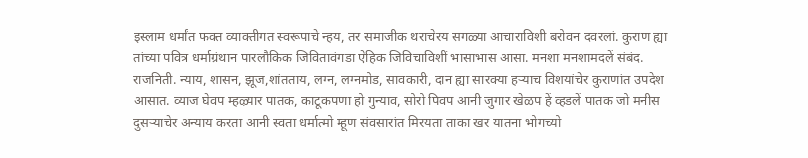इस्लाम धर्मांत फक्त व्याक्तीगत स्वरूपाचे न्हय, तर समाजीक थराचेरय सगळ्या आचाराविशी बरोवन दवरलां. कुराण ह्या तांच्या पवित्र धर्माग्रंथान पारलौकिक जिवितावंगडा ऐहिक जिविचाविशीं भासाभास आसा. मनशा मनशामदलें संबंद. राजनिती. न्याय, शासन, झूज,शांतताय, लग्न, लग्नमोड, सावकारी, दान ह्या सारक्या हऱ्याच विशयांचेर कुराणांत उपदेश आसात. व्याज घेवप म्हऴ्यार पातक, काटूकपणा हो गुन्याव, सोरो पिवप आनी जुगार खेळप हें व्हडलें पातक जो मनीस दुसऱ्याचेर अन्याय करता आनी स्वता धर्मात्मो म्हूण संवसारांत मिरयता ताका खर यातना भोगच्यो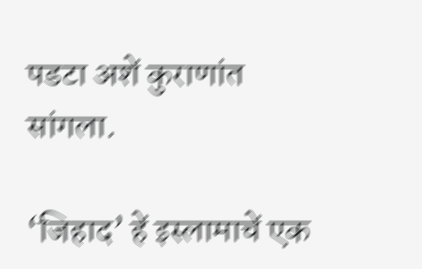पडटा अशें कुराणांत सांगला.

‘जिहाद’ हें इस्लामाचें एक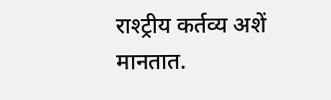राश्ट्रीय कर्तव्य अशें मानतात.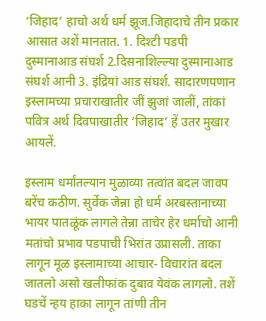‘जिहाद’ हाचो अर्थ धर्म झूज.जिहादाचे तीन प्रकार आसात अशें मानतात. 1. दिश्टी पडपी दुस्मानाआड संघर्श 2.दिसनाशिल्ल्या दुस्मानाआड संघर्श आनी 3. इंद्रियां आड संघर्श. सादारणपणान इस्लामच्या प्रचाराखातीर जीं झुजां जालीं, तांकां पवित्र अर्थ दिवपाखातीर ‘जिहाद’ हें उतर मुखार आयलें.

इस्लाम धर्मांतल्यान मुळाव्या तत्वांत बदल जावप बरेंच कठीण. सुर्वेक जेन्ना हो धर्म अरबस्तानाच्या भायर पातळूंक लागले तेन्ना ताचेर हेर धर्माचो आनी मतांचो प्रभाव पडपाची भिरांत उप्रासली. ताका लागून मूळ इस्लामाच्या आचार- विचारांत बदल जातलो असो खलीफांक दुबाव येवंक लागलो. तशें घडचें न्हय हाका लागून तांणी तीन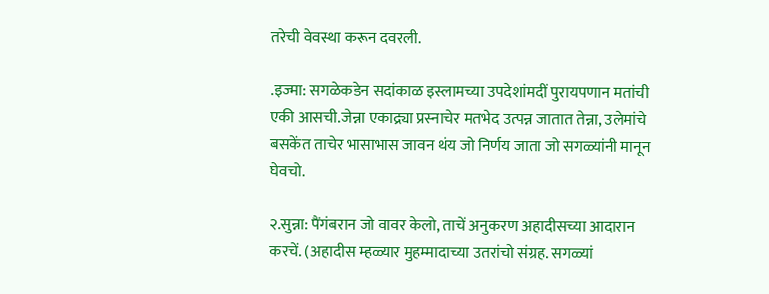तरेची वेवस्था करून दवरली.

.इज्मा: सगळेकडेन सदांकाळ इस्लामच्या उपदेशांमदीं पुरायपणान मतांची एकी आसची.जेन्ना एकाद्र्या प्रस्नाचेर मतभेद उत्पन्न जातात तेन्ना, उलेमांचे बसकेंत ताचेर भासाभास जावन थंय जो निर्णय जाता जो सगळ्यांनी मानून घेवचो.

२.सुन्ना: पैंगंबरान जो वावर केलो, ताचें अनुकरण अहादीसच्या आदारान करचें. (अहादीस म्हळ्यार मुहम्मादाच्या उतरांचो संग्रह. सगळ्यां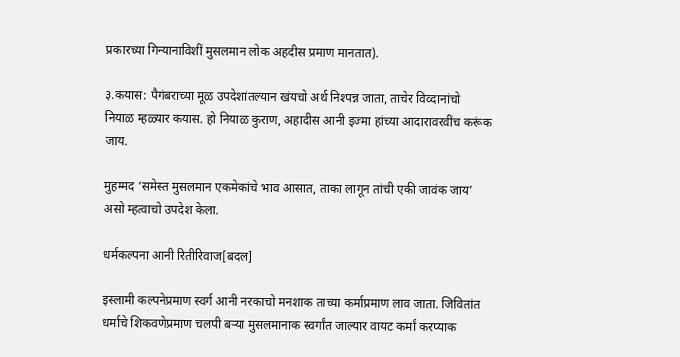प्रकारच्या गिन्यानाविशीं मुसलमान लोक अहदीस प्रमाण मानतात).

३.कयास: पैगंबराच्या मूळ उपदेशांतल्यान खंयचो अर्थ निश्पन्न जाता, ताचेर विव्दानांचो नियाळ म्हळ्यार कयास. हो नियाळ कुराण, अहादीस आनी इज्मा हांच्या आदारावरवींच करूंक जाय.

मुहम्मद ‘समेस्त मुसलमान एकमेकांचे भाव आसात, ताका लागून तांची एकी जावंक जाय’ असो म्हत्वाचो उपदेश केला.

धर्मकल्पना आनी रितीरिवाज[बदल]

इस्लामी कल्पनेप्रमाण स्वर्ग आनी नरकाचो मनशाक ताच्या कर्माप्रमाण लाव जाता. जिवितांत धर्माचे शिकवणेप्रमाण चलपी बऱ्या मुसलमानाक स्वर्गांत जाल्यार वायट कर्मां करप्याक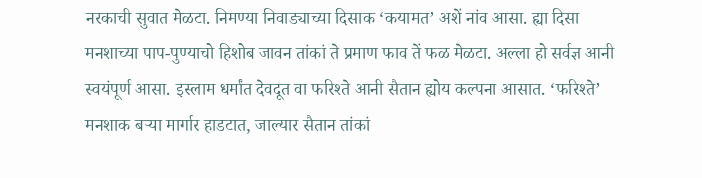नरकाची सुवात मेळटा. निमण्या निवाड्याच्या दिसाक ‘कयामत’ अशें नांव आसा. ह्या दिसा मनशाच्या पाप-पुण्याचो हिशोब जावन तांकां ते प्रमाण फाव तें फळ मेळटा. अल्ला हो सर्वज्ञ आनी स्वयंपूर्ण आसा. इस्लाम धर्मांत देवदूत वा फरिश्ते आनी सैतान ह्योय कल्पना आसात. ‘फरिश्ते’ मनशाक बऱ्या मार्गार हाडटात, जाल्यार सैतान तांकां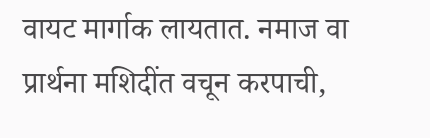वायट मार्गाक लायतात. नमाज वा प्रार्थना मशिदींत वचून करपाची,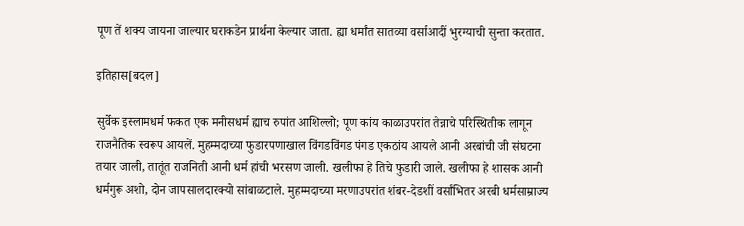पूण तें शक्य जायना जाल्यार घराकडेन प्रार्थना केल्यार जाता. ह्या धर्मांत सातव्या वर्साआदीं भुरग्याची सुन्ता करतात.

इतिहास[बदल]

सुर्वेक इस्लामधर्म फकत एक मनीसधर्म ह्याच रुपांत आशिल्लो; पूण कांय काळाउपरांत तेन्नाचे परिस्थितीक लागून राजनैतिक स्वरूप आयलें. मुहम्मदाच्या फुडारपणाखाल विंगडविंगड पंगड एकठांय आयले आनी अरबांची जी संघटना तयार जाली, तातूंत राजनिती आनी धर्म हांची भरसण जाली. खलीफा हे तिचे फुडारी जाले. खलीफा हे शासक आनी धर्मगुरू अशो, दोन जापसालदारक्यो सांबाळटाले. मुहम्मदाच्या मरणाउपरांत शंबर-देडशीं वर्सांभितर अरबी धर्मसाम्राज्य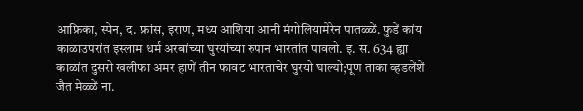आफ्रिका, स्पेन, द. फ्रांस, इराण, मध्य आशिया आनी मंगोलियामेरेन पातळ्ळें. फुडें कांय काळाउपरांत इस्लाम धर्म अरबांच्या घुरयांच्या रुपान भारतांत पावलो. इ. स. 634 ह्या काळांत दुसरो खलीफा अमर हाणें तीन फावट भारताचेर घुरयो घाल्यो;पूण ताका व्हडलेंशें जैत मेळ्ळें ना.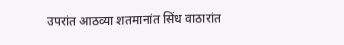उपरांत आठव्या शतमानांत सिंध वाठारांत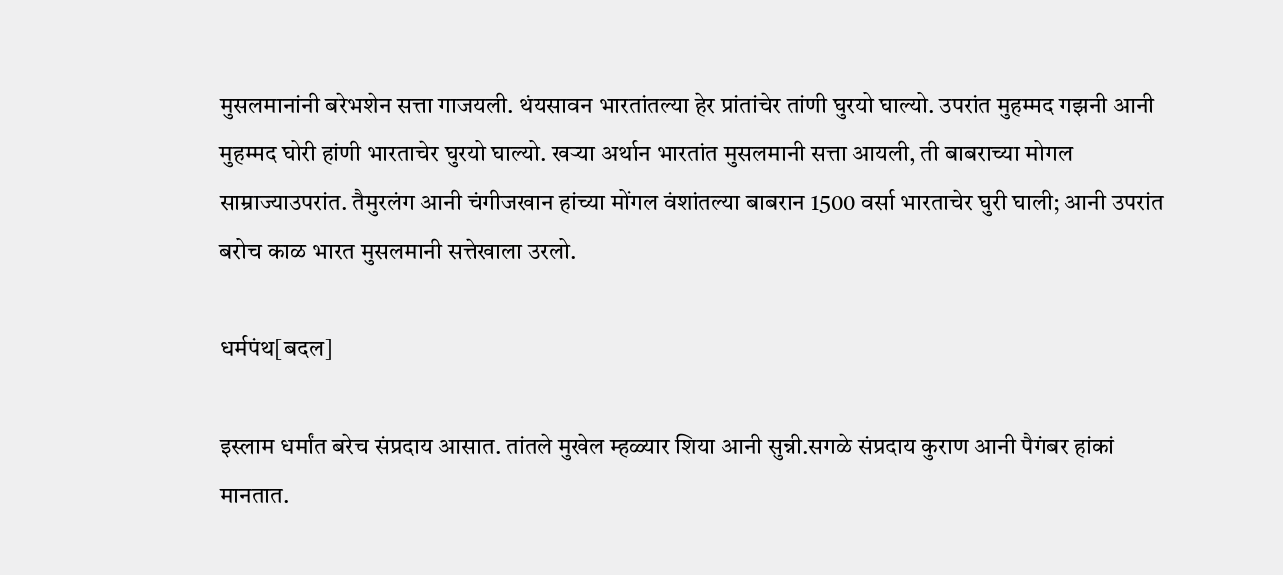मुसलमानांनी बरेभशेन सत्ता गाजयली. थंयसावन भारतांतल्या हेर प्रांतांचेर तांणी घुरयो घाल्यो. उपरांत मुहम्मद गझनी आनी मुहम्मद घोरी हांणी भारताचेर घुरयो घाल्यो. खऱ्या अर्थान भारतांत मुसलमानी सत्ता आयली, ती बाबराच्या मोगल साम्राज्याउपरांत. तैमुरलंग आनी चंगीजखान हांच्या मोंगल वंशांतल्या बाबरान 1500 वर्सा भारताचेर घुरी घाली; आनी उपरांत बरोच काळ भारत मुसलमानी सत्तेखाला उरलो.

धर्मपंथ[बदल]

इस्लाम धर्मांत बरेच संप्रदाय आसात. तांतले मुखेल म्हळ्यार शिया आनी सुन्नी.सगळे संप्रदाय कुराण आनी पैगंबर हांकां मानतात.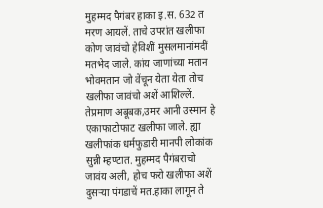मुहम्मद पैगंबर हाका इ.स. 632 त मरण आयलें. ताचे उपरांत खलीफा कोण जावंचो हेविशीं मुसलमानांमदीं मतभेद जाले. कांय जाणांच्या मतान भोवमतान जो वेंचून येता येता तोच खलीफा जावंचो अशें आशिल्लें. तेप्रमाण अबूबक,उमर आनी उस्मान हे एकाफाटोफाट खलीफा जाले. ह्या खलीफांक धर्मफुडारी मानपी लोकांक सुन्नी म्हण्टात. मुहम्मद पैगंबराचो जावंय अली, होच फरो खलीफा अशें दुसऱ्या पंगडाचें मत.हाका लागून ते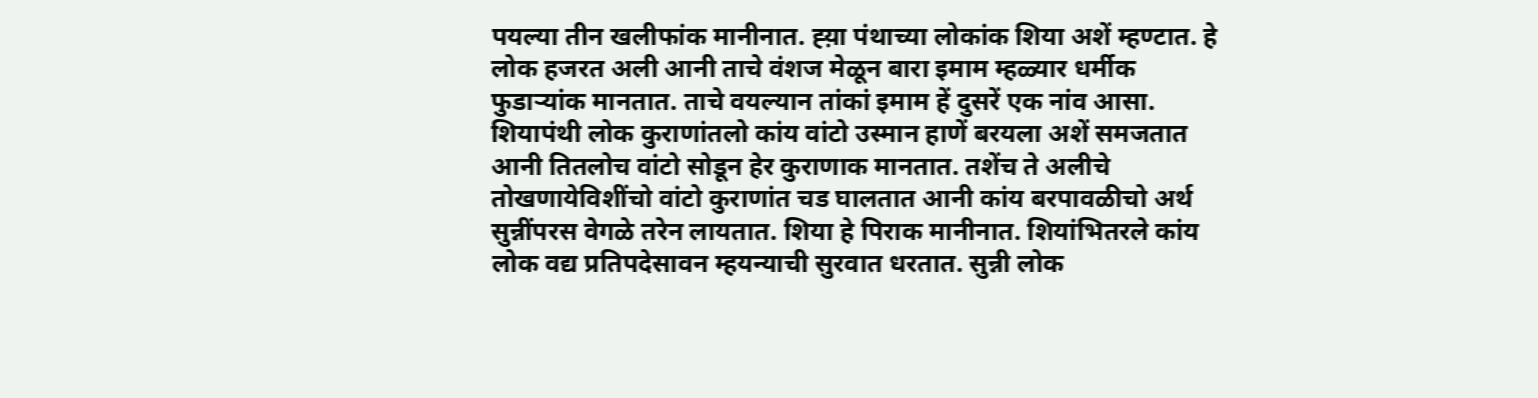पयल्या तीन खलीफांक मानीनात. ह्य़ा पंथाच्या लोकांक शिया अशें म्हण्टात. हे लोक हजरत अली आनी ताचे वंशज मेळून बारा इमाम म्हळ्यार धर्मीक फुडाऱ्यांक मानतात. ताचे वयल्यान तांकां इमाम हें दुसरें एक नांव आसा. शियापंथी लोक कुराणांतलो कांय वांटो उस्मान हाणें बरयला अशें समजतात आनी तितलोच वांटो सोडून हेर कुराणाक मानतात. तशेंच ते अलीचे तोखणायेविशींचो वांटो कुराणांत चड घालतात आनी कांय बरपावळीचो अर्थ सुन्नींपरस वेगळे तरेन लायतात. शिया हे पिराक मानीनात. शियांभितरले कांय लोक वद्य प्रतिपदेसावन म्हयन्याची सुरवात धरतात. सुन्नी लोक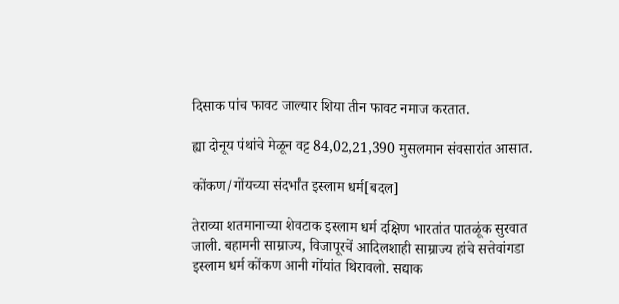दिसाक पांच फावट जाल्यार शिया तीन फावट नमाज करतात.

ह्या दोनूय पंथांचे मेळून वट्ट 84,02,21,390 मुसलमान संवसारांत आसात.

कोंकण/गोंयच्या संदर्भांत इस्लाम धर्म[बदल]

तेराव्या शतमानाच्या शेवटाक इस्लाम धर्म दक्षिण भारतांत पातळूंक सुरवात जाली. बहामनी साम्राज्य, विजापूरचें आदिलशाही साम्राज्य हांचे सत्तेवांगडा इस्लाम धर्म कोंकण आनी गोंयांत थिरावलो. सद्याक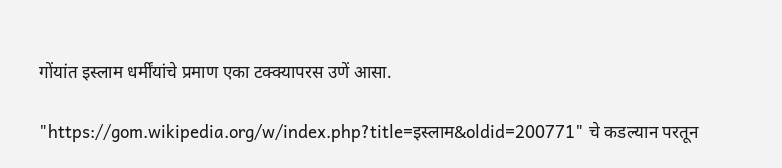गोंयांत इस्लाम धर्मींयांचे प्रमाण एका टक्क्यापरस उणें आसा.

"https://gom.wikipedia.org/w/index.php?title=इस्लाम&oldid=200771" चे कडल्यान परतून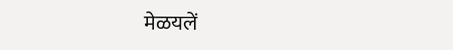मेळयलें